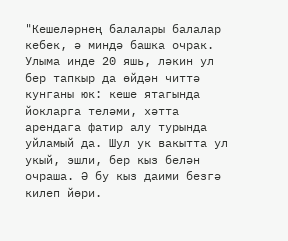"Кешеләрнең балалары балалар кебек, ә миндә башка очрак. Улыма инде 20 яшь, ләкин ул бер тапкыр да өйдән читтә кунганы юк: кеше ятагында йокларга теләми, хәтта арендага фатир алу турында уйламый да. Шул ук вакытта ул укый, эшли, бер кыз белән очраша. Ә бу кыз даими безгә килеп йөри.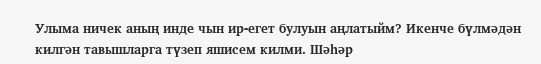Улыма ничек аның инде чын ир-егет булуын аңлатыйм? Икенче бүлмәдән килгән тавышларга түзеп яшисем килми. Шәһәр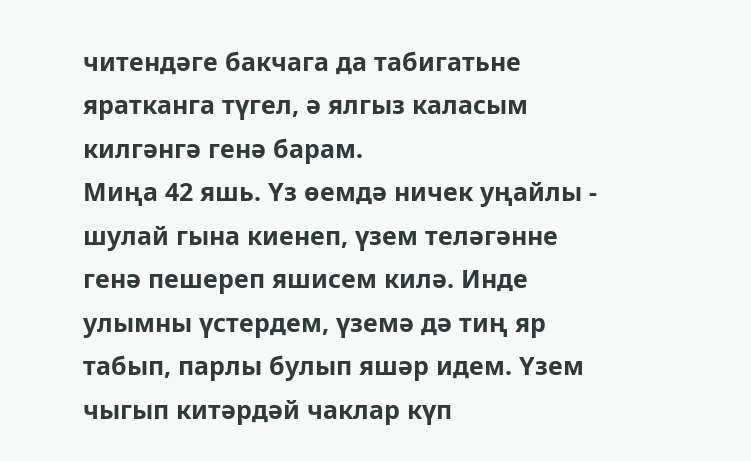читендәге бакчага да табигатьне яратканга түгел, ә ялгыз каласым килгәнгә генә барам.
Миңа 42 яшь. Үз өемдә ничек уңайлы - шулай гына киенеп, үзем теләгәнне генә пешереп яшисем килә. Инде улымны үстердем, үземә дә тиң яр табып, парлы булып яшәр идем. Үзем чыгып китәрдәй чаклар күп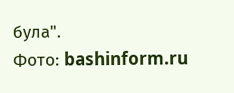була".
Фото: bashinform.ru